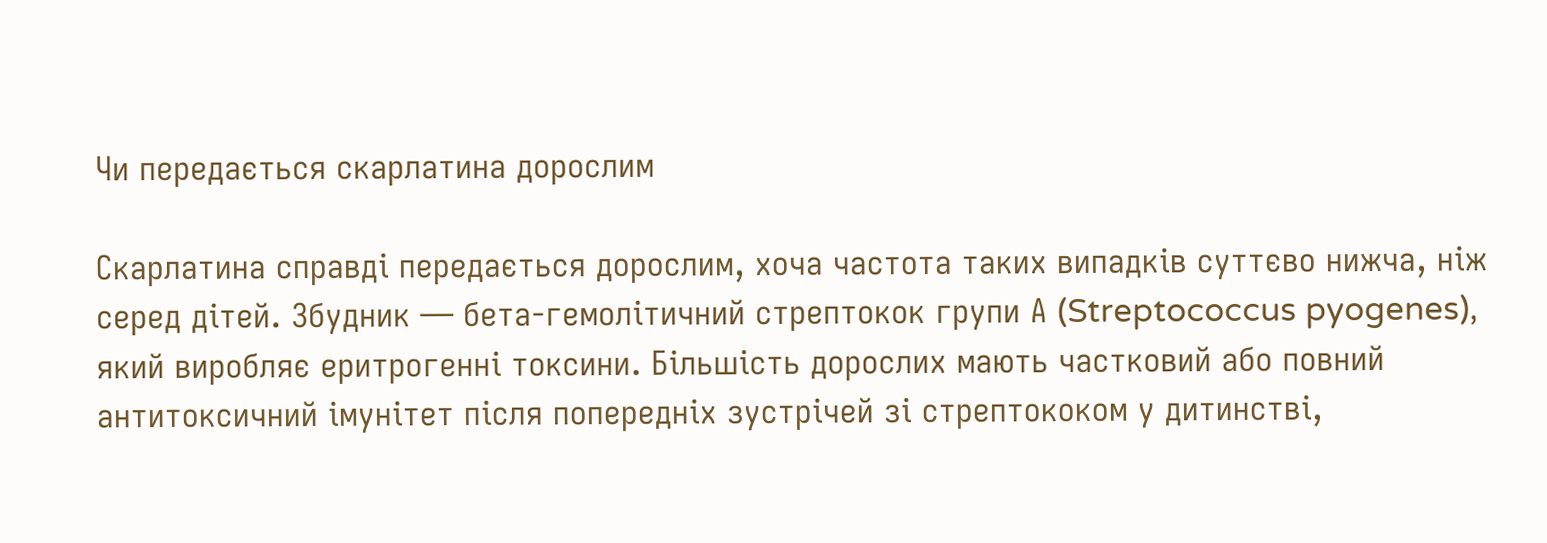Чи передається скарлатина дорослим

Скарлатина справді передається дорослим, хоча частота таких випадків суттєво нижча, ніж серед дітей. Збудник — бета-гемолітичний стрептокок групи А (Streptococcus pyogenes), який виробляє еритрогенні токсини. Більшість дорослих мають частковий або повний антитоксичний імунітет після попередніх зустрічей зі стрептококом у дитинстві,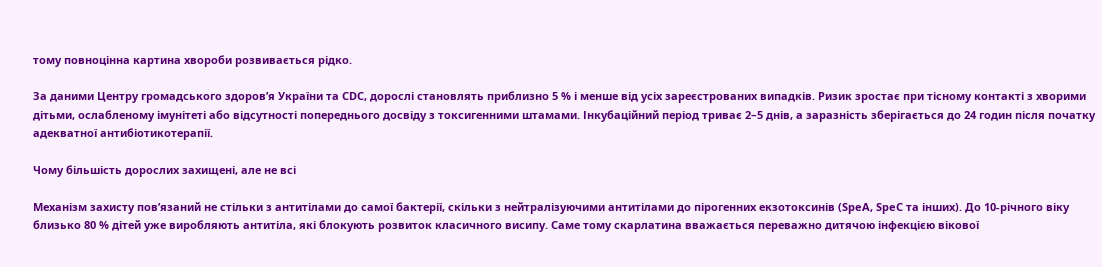тому повноцінна картина хвороби розвивається рідко.

За даними Центру громадського здоров’я України та CDC, дорослі становлять приблизно 5 % і менше від усіх зареєстрованих випадків. Ризик зростає при тісному контакті з хворими дітьми, ослабленому імунітеті або відсутності попереднього досвіду з токсигенними штамами. Інкубаційний період триває 2–5 днів, а заразність зберігається до 24 годин після початку адекватної антибіотикотерапії.

Чому більшість дорослих захищені, але не всі

Механізм захисту пов’язаний не стільки з антитілами до самої бактерії, скільки з нейтралізуючими антитілами до пірогенних екзотоксинів (SpeA, SpeC та інших). До 10-річного віку близько 80 % дітей уже виробляють антитіла, які блокують розвиток класичного висипу. Саме тому скарлатина вважається переважно дитячою інфекцією вікової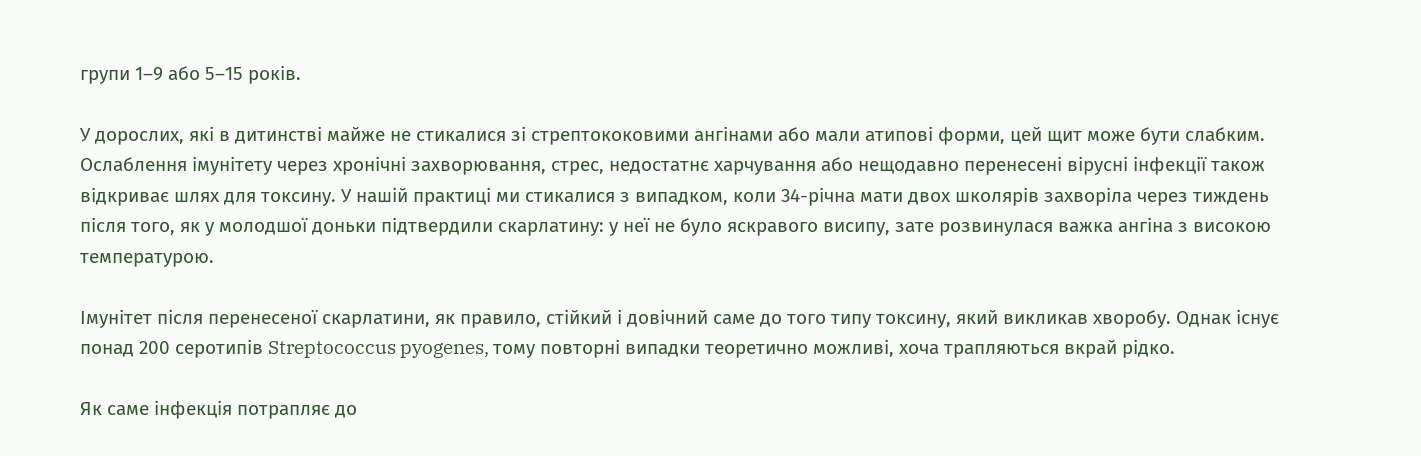групи 1–9 або 5–15 років.

У дорослих, які в дитинстві майже не стикалися зі стрептококовими ангінами або мали атипові форми, цей щит може бути слабким. Ослаблення імунітету через хронічні захворювання, стрес, недостатнє харчування або нещодавно перенесені вірусні інфекції також відкриває шлях для токсину. У нашій практиці ми стикалися з випадком, коли 34-річна мати двох школярів захворіла через тиждень після того, як у молодшої доньки підтвердили скарлатину: у неї не було яскравого висипу, зате розвинулася важка ангіна з високою температурою.

Імунітет після перенесеної скарлатини, як правило, стійкий і довічний саме до того типу токсину, який викликав хворобу. Однак існує понад 200 серотипів Streptococcus pyogenes, тому повторні випадки теоретично можливі, хоча трапляються вкрай рідко.

Як саме інфекція потрапляє до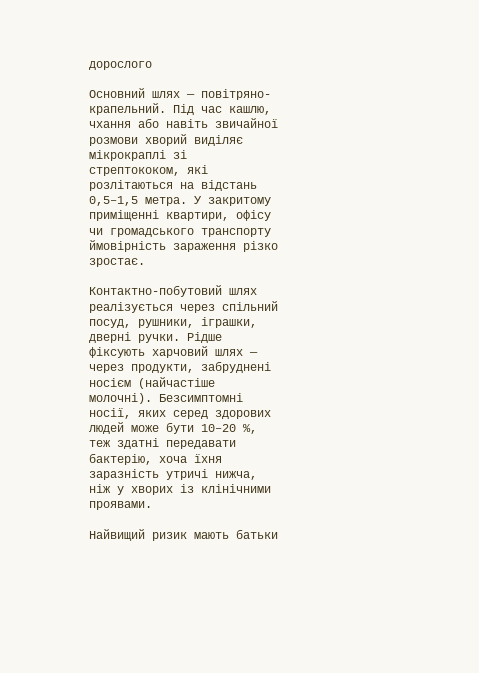дорослого

Основний шлях — повітряно-крапельний. Під час кашлю, чхання або навіть звичайної розмови хворий виділяє мікрокраплі зі стрептококом, які розлітаються на відстань 0,5–1,5 метра. У закритому приміщенні квартири, офісу чи громадського транспорту ймовірність зараження різко зростає.

Контактно-побутовий шлях реалізується через спільний посуд, рушники, іграшки, дверні ручки. Рідше фіксують харчовий шлях — через продукти, забруднені носієм (найчастіше молочні). Безсимптомні носії, яких серед здорових людей може бути 10–20 %, теж здатні передавати бактерію, хоча їхня заразність утричі нижча, ніж у хворих із клінічними проявами.

Найвищий ризик мають батьки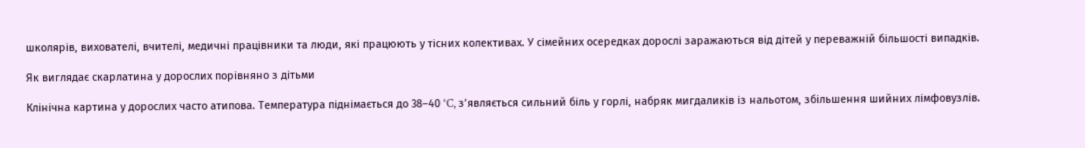школярів, вихователі, вчителі, медичні працівники та люди, які працюють у тісних колективах. У сімейних осередках дорослі заражаються від дітей у переважній більшості випадків.

Як виглядає скарлатина у дорослих порівняно з дітьми

Клінічна картина у дорослих часто атипова. Температура піднімається до 38–40 °C, з’являється сильний біль у горлі, набряк мигдаликів із нальотом, збільшення шийних лімфовузлів.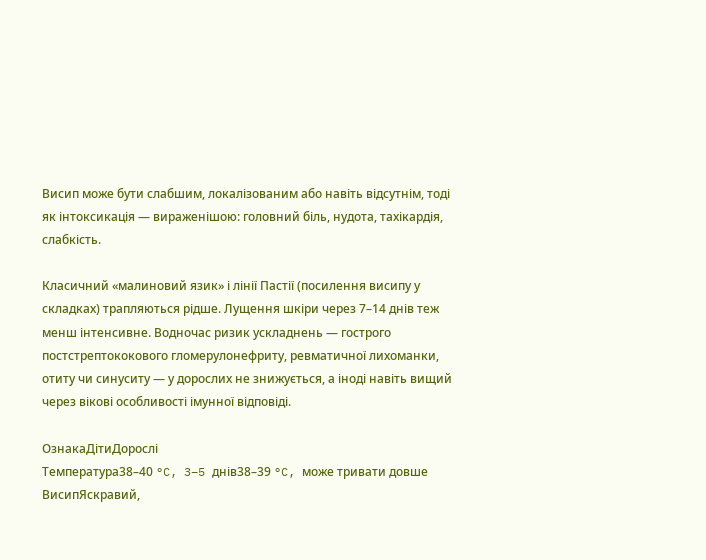Висип може бути слабшим, локалізованим або навіть відсутнім, тоді як інтоксикація — вираженішою: головний біль, нудота, тахікардія, слабкість.

Класичний «малиновий язик» і лінії Пастії (посилення висипу у складках) трапляються рідше. Лущення шкіри через 7–14 днів теж менш інтенсивне. Водночас ризик ускладнень — гострого постстрептококового гломерулонефриту, ревматичної лихоманки, отиту чи синуситу — у дорослих не знижується, а іноді навіть вищий через вікові особливості імунної відповіді.

ОзнакаДітиДорослі
Температура38–40 °C, 3–5 днів38–39 °C, може тривати довше
ВисипЯскравий,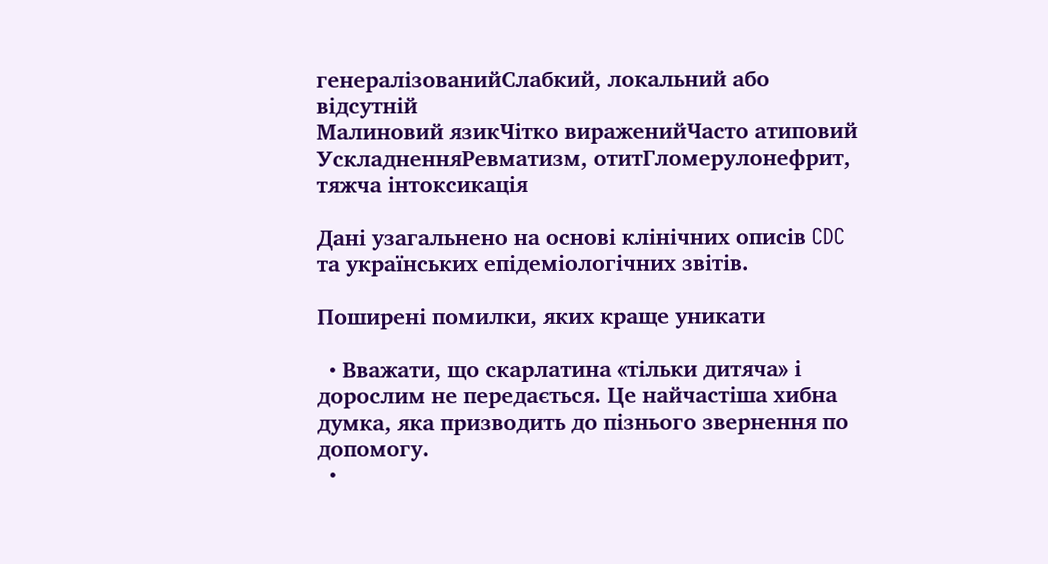генералізованийСлабкий, локальний або відсутній
Малиновий язикЧітко вираженийЧасто атиповий
УскладненняРевматизм, отитГломерулонефрит, тяжча інтоксикація

Дані узагальнено на основі клінічних описів CDC та українських епідеміологічних звітів.

Поширені помилки, яких краще уникати

  • Вважати, що скарлатина «тільки дитяча» і дорослим не передається. Це найчастіша хибна думка, яка призводить до пізнього звернення по допомогу.
  •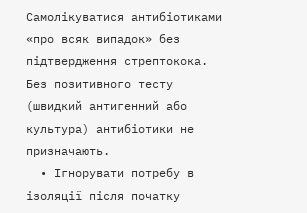Самолікуватися антибіотиками «про всяк випадок» без підтвердження стрептокока. Без позитивного тесту (швидкий антигенний або культура) антибіотики не призначають.
  • Ігнорувати потребу в ізоляції після початку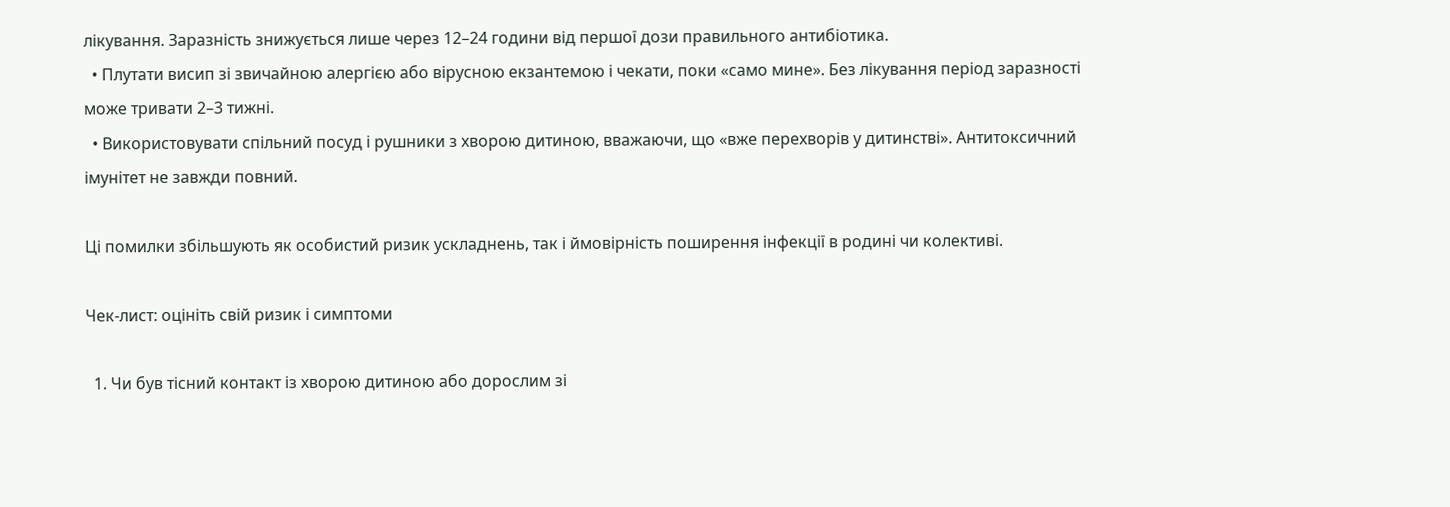лікування. Заразність знижується лише через 12–24 години від першої дози правильного антибіотика.
  • Плутати висип зі звичайною алергією або вірусною екзантемою і чекати, поки «само мине». Без лікування період заразності може тривати 2–3 тижні.
  • Використовувати спільний посуд і рушники з хворою дитиною, вважаючи, що «вже перехворів у дитинстві». Антитоксичний імунітет не завжди повний.

Ці помилки збільшують як особистий ризик ускладнень, так і ймовірність поширення інфекції в родині чи колективі.

Чек-лист: оцініть свій ризик і симптоми

  1. Чи був тісний контакт із хворою дитиною або дорослим зі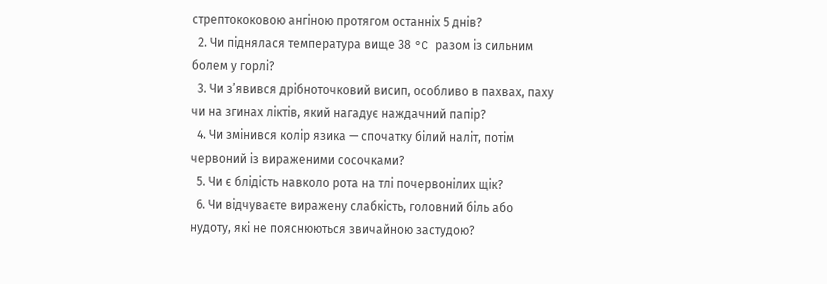стрептококовою ангіною протягом останніх 5 днів?
  2. Чи піднялася температура вище 38 °C разом із сильним болем у горлі?
  3. Чи з’явився дрібноточковий висип, особливо в пахвах, паху чи на згинах ліктів, який нагадує наждачний папір?
  4. Чи змінився колір язика — спочатку білий наліт, потім червоний із вираженими сосочками?
  5. Чи є блідість навколо рота на тлі почервонілих щік?
  6. Чи відчуваєте виражену слабкість, головний біль або нудоту, які не пояснюються звичайною застудою?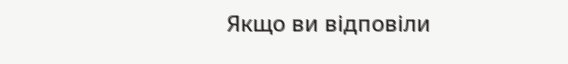Якщо ви відповіли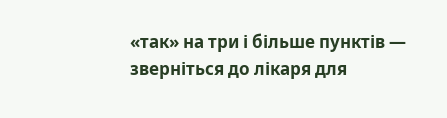«так» на три і більше пунктів — зверніться до лікаря для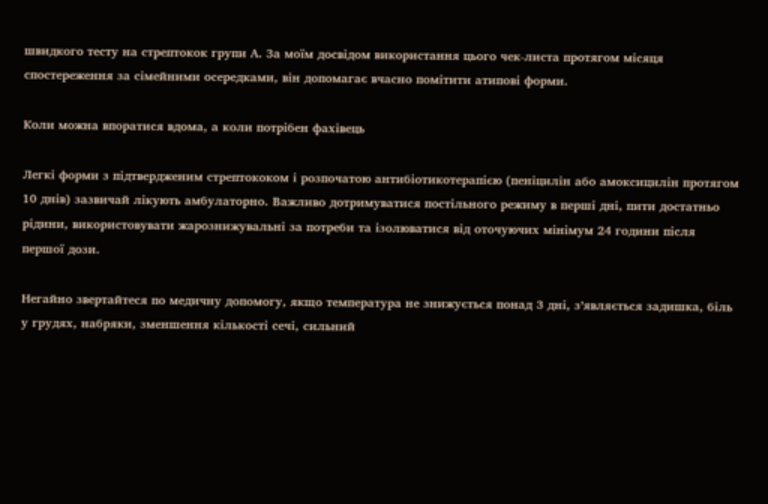швидкого тесту на стрептокок групи А. За моїм досвідом використання цього чек-листа протягом місяця спостереження за сімейними осередками, він допомагає вчасно помітити атипові форми.

Коли можна впоратися вдома, а коли потрібен фахівець

Легкі форми з підтвердженим стрептококом і розпочатою антибіотикотерапією (пеніцилін або амоксицилін протягом 10 днів) зазвичай лікують амбулаторно. Важливо дотримуватися постільного режиму в перші дні, пити достатньо рідини, використовувати жарознижувальні за потреби та ізолюватися від оточуючих мінімум 24 години після першої дози.

Негайно звертайтеся по медичну допомогу, якщо температура не знижується понад 3 дні, з’являється задишка, біль у грудях, набряки, зменшення кількості сечі, сильний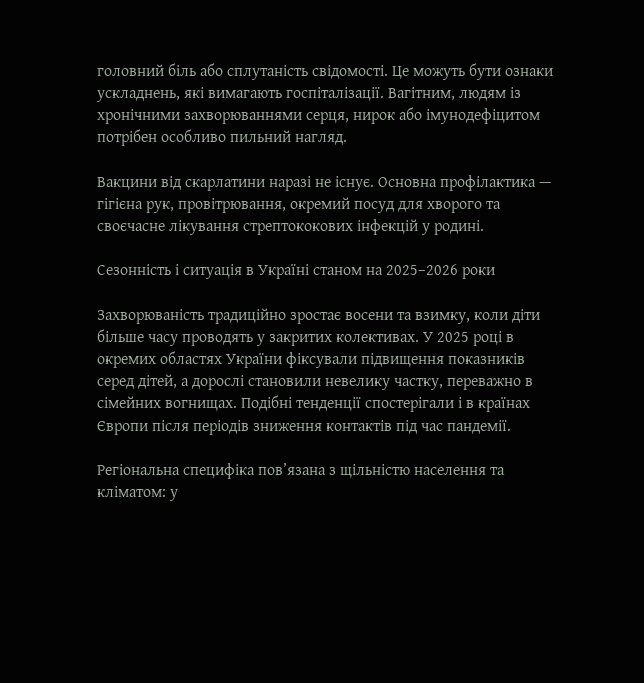головний біль або сплутаність свідомості. Це можуть бути ознаки ускладнень, які вимагають госпіталізації. Вагітним, людям із хронічними захворюваннями серця, нирок або імунодефіцитом потрібен особливо пильний нагляд.

Вакцини від скарлатини наразі не існує. Основна профілактика — гігієна рук, провітрювання, окремий посуд для хворого та своєчасне лікування стрептококових інфекцій у родині.

Сезонність і ситуація в Україні станом на 2025–2026 роки

Захворюваність традиційно зростає восени та взимку, коли діти більше часу проводять у закритих колективах. У 2025 році в окремих областях України фіксували підвищення показників серед дітей, а дорослі становили невелику частку, переважно в сімейних вогнищах. Подібні тенденції спостерігали і в країнах Європи після періодів зниження контактів під час пандемії.

Регіональна специфіка пов’язана з щільністю населення та кліматом: у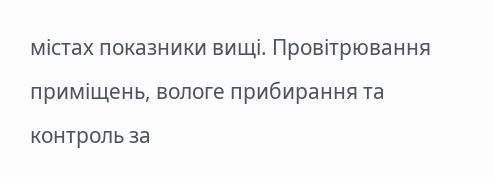містах показники вищі. Провітрювання приміщень, вологе прибирання та контроль за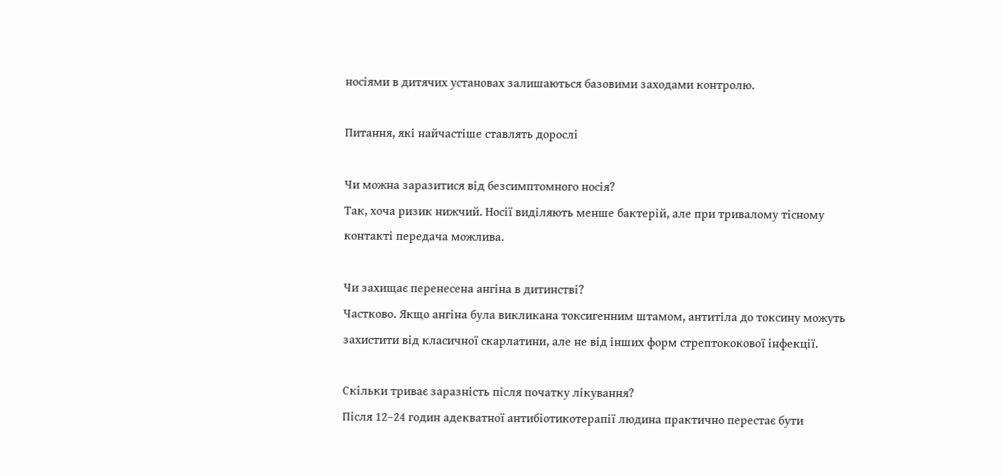носіями в дитячих установах залишаються базовими заходами контролю.

Питання, які найчастіше ставлять дорослі

Чи можна заразитися від безсимптомного носія?
Так, хоча ризик нижчий. Носії виділяють менше бактерій, але при тривалому тісному контакті передача можлива.

Чи захищає перенесена ангіна в дитинстві?
Частково. Якщо ангіна була викликана токсигенним штамом, антитіла до токсину можуть захистити від класичної скарлатини, але не від інших форм стрептококової інфекції.

Скільки триває заразність після початку лікування?
Після 12–24 годин адекватної антибіотикотерапії людина практично перестає бути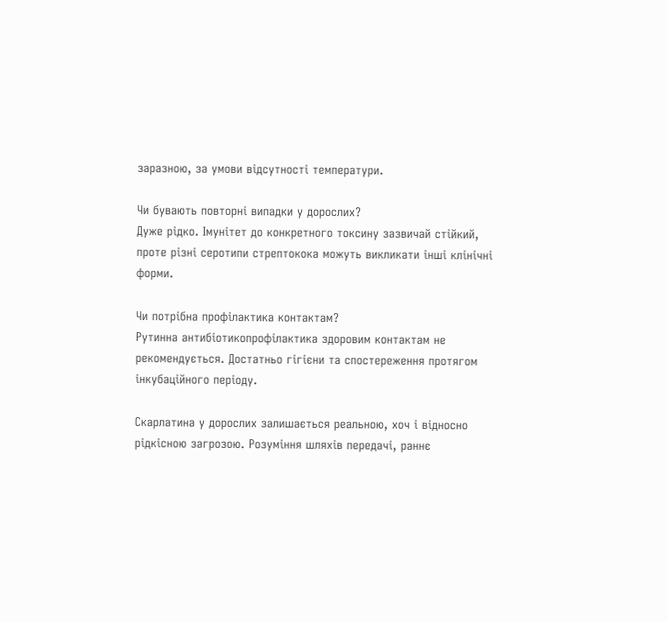заразною, за умови відсутності температури.

Чи бувають повторні випадки у дорослих?
Дуже рідко. Імунітет до конкретного токсину зазвичай стійкий, проте різні серотипи стрептокока можуть викликати інші клінічні форми.

Чи потрібна профілактика контактам?
Рутинна антибіотикопрофілактика здоровим контактам не рекомендується. Достатньо гігієни та спостереження протягом інкубаційного періоду.

Скарлатина у дорослих залишається реальною, хоч і відносно рідкісною загрозою. Розуміння шляхів передачі, раннє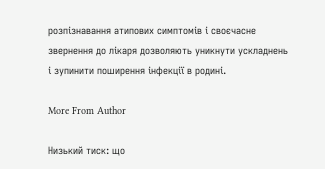розпізнавання атипових симптомів і своєчасне звернення до лікаря дозволяють уникнути ускладнень і зупинити поширення інфекції в родині.

More From Author

Низький тиск: що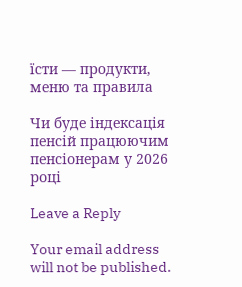їсти — продукти, меню та правила

Чи буде індексація пенсій працюючим пенсіонерам у 2026 році

Leave a Reply

Your email address will not be published.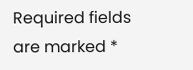Required fields are marked *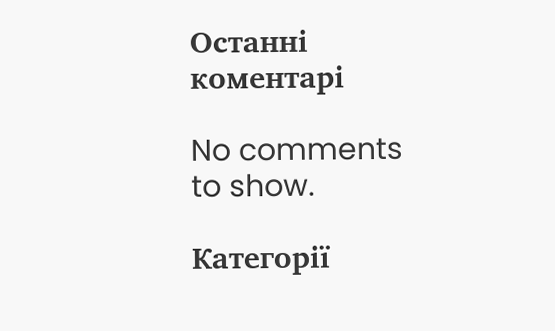Останні коментарі

No comments to show.

Категорії